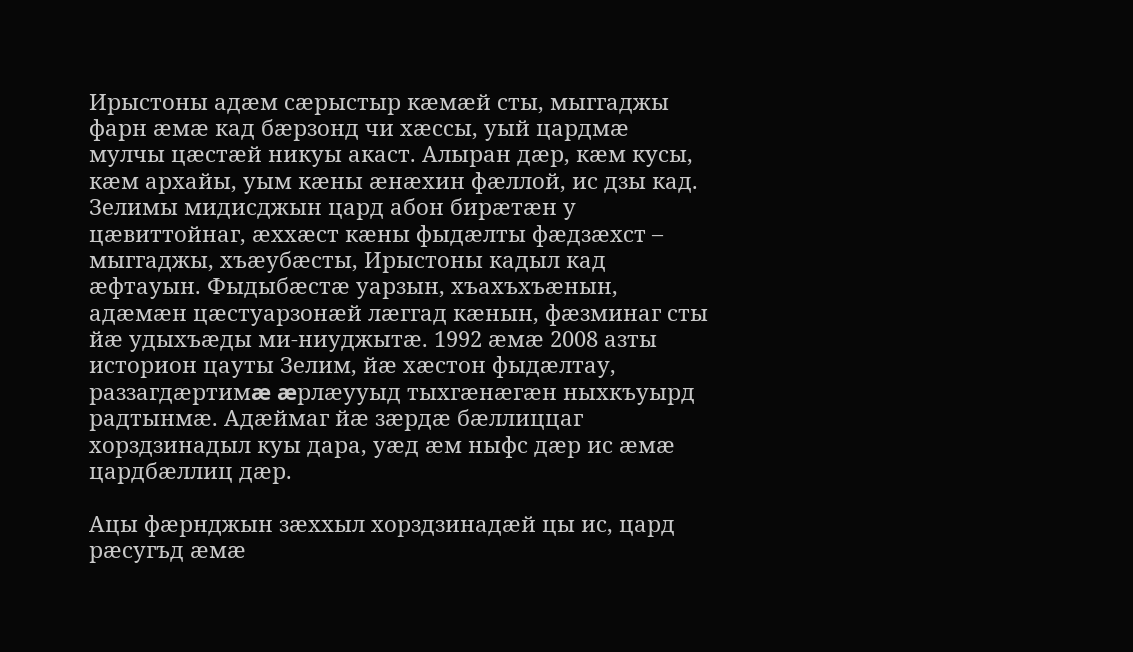Ирыстоны адӕм сæрыстыр кæмæй сты, мыггаджы фарн æмæ кад бæрзонд чи хæссы, уый цардмæ мулчы цæстæй никуы акаст. Алыран дæр, кæм кусы, кæм архайы, уым кæны æнæхин фæллой, ис дзы кад. Зелимы мидисджын цард абон бирæтæн у цӕвиттойнаг, æххæст кæны фыдæлты фæдзæхст – мыггаджы, хъæубæсты, Ирыстоны кадыл кад æфтауын. Фыдыбæстæ уарзын, хъахъхъæнын, адæмæн цæстуарзонӕй лæггад кæнын, фæзминаг сты йæ удыхъæды ми-ниуджытæ. 1992 æмæ 2008 азты историон цауты Зелим, йæ хæстон фыдæлтау, раззагдæртимæ æрлæууыд тыхгæнæгæн ныхкъуырд радтынмӕ. Адæймаг йæ зæрдæ бæллиццаг хорздзинадыл куы дара, уæд æм ныфс дæр ис æмæ цардбæллиц дæр.

Ацы фæрнджын зæххыл хорздзинадæй цы ис, цард рæсугъд æмæ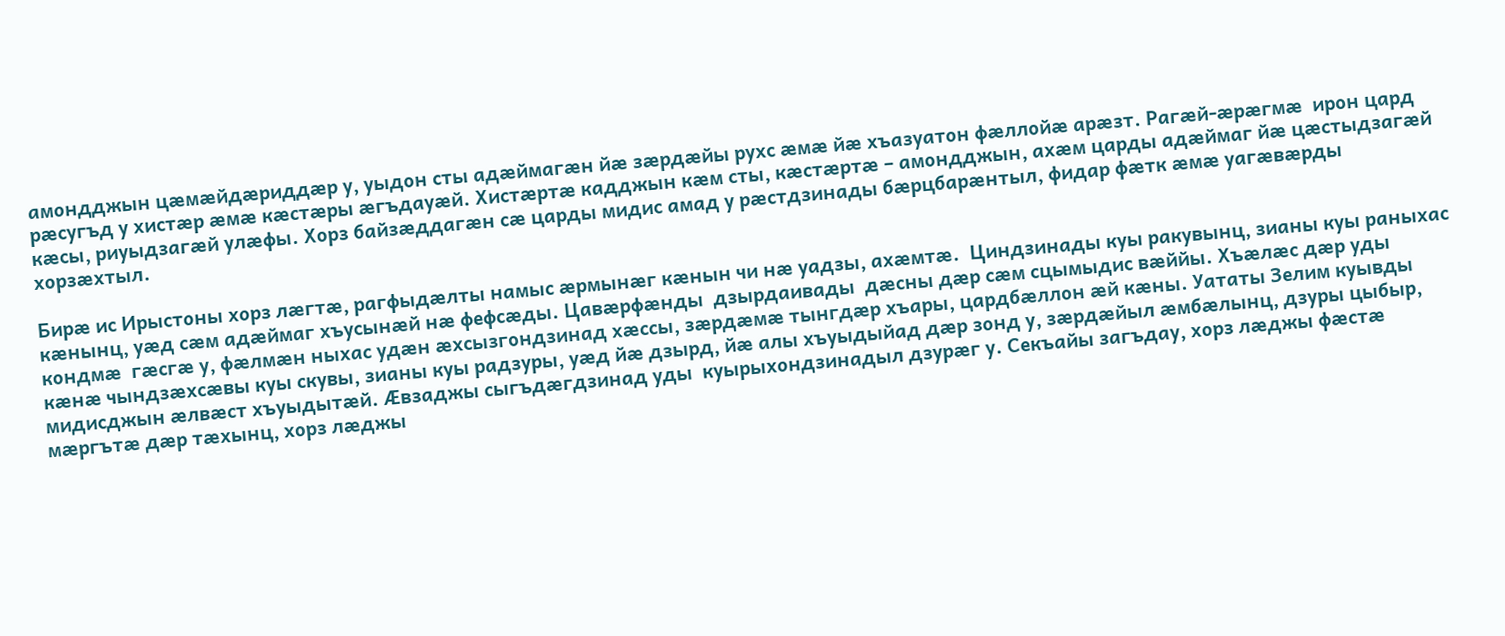амондджын цæмæйдæриддæр у, уыдон сты адæймагæн йæ зæрдæйы рухс æмæ йæ хъазуатон фæллойæ арæзт. Рагæй-æрæгмæ  ирон цард рæсугъд у хистæр æмæ кæстæры æгъдауæй. Хистæртæ кадджын кæм сты, кæстæртæ – амондджын, ахæм царды адæймаг йæ цæстыдзагæй кæсы, риуыдзагæй улæфы. Хорз байзæддагæн сæ царды мидис амад у рæстдзинады бæрцбарæнтыл, фидар фæтк æмæ уагæвæрды хорзæхтыл.

Бирæ ис Ирыстоны хорз лӕгтæ, рагфыдæлты намыс æрмынæг кӕнын чи нæ уадзы, ахӕмтӕ.  Циндзинады куы ракувынц, зианы куы раныхас кæнынц, уæд сæм адæймаг хъусынæй нæ фефсæды. Цавæрфæнды  дзырдаивады  дæсны дæр сæм сцымыдис вæййы. Хъæлæс дæр уды кондмæ  гæсгæ у, фæлмæн ныхас удæн æхсызгондзинад хæссы, зæрдæмæ тынгдæр хъары, цардбæллон æй кæны. Уататы Зелим куывды кæнæ чындзæхсæвы куы скувы, зианы куы радзуры, уæд йæ дзырд, йæ алы хъуыдыйад дæр зонд у, зæрдæйыл æмбæлынц, дзуры цыбыр, мидисджын æлвæст хъуыдытæй. Æвзаджы сыгъдæгдзинад уды  куырыхондзинадыл дзурæг у. Секъайы загъдау, хорз лæджы фæстæ мæргътæ дæр тæхынц, хорз лæджы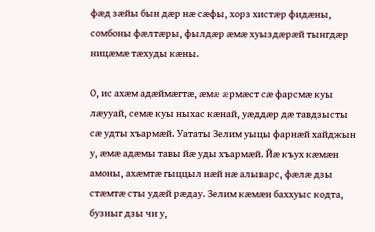фæд зæйы бын дæр нæ сæфы, хорз хистæр фидæны, сомбоны фæлтæры, фылдæр æмæ хуыздæрæй тынгдæр ницæмæ тæхуды кæны.

О, ис ахæм адæймæгтæ, æмæ æрмæст сæ фарсмæ куы лæууай, семæ куы ныхас кæнай, уæддæр дæ тавдзысты сæ удты хъармæй. Уататы Зелим уыцы фарнæй хайджын у, æмæ адæмы тавы йæ уды хъармæй. Йæ къух кæмæн амоны, ахæмтæ гыццыл нæй нæ алыварс, фæлæ дзы стæмтæ сты удæй рæдау. Зелим кæмæн баххуыс кодта, бузныг дзы чи у,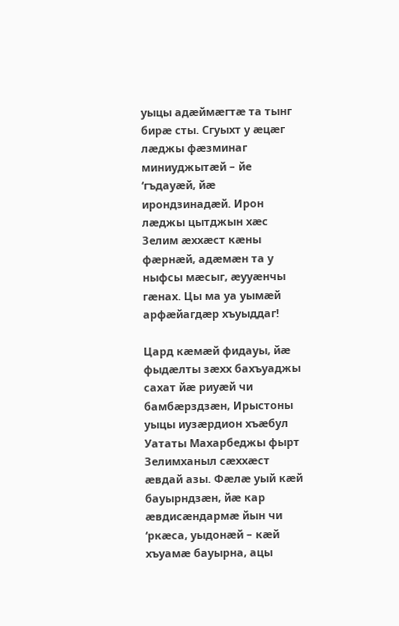уыцы адæймæгтæ та тынг бирæ сты. Сгуыхт у æцæг лæджы фæзминаг миниуджытæй – йе ‘гъдауæй, йæ ирондзинадæй. Ирон лæджы цытджын хæс Зелим æххæст кæны фæрнæй, адæмæн та у ныфсы мæсыг, æууæнчы гæнах. Цы ма уа уымæй арфæйагдæр хъуыддаг!

Цард кӕмӕй фидауы, йӕ фыдӕлты зӕхх бахъуаджы сахат йӕ риуӕй чи бамбӕрздзӕн, Ирыстоны уыцы иузӕрдион хъӕбул Уататы Махарбеджы фырт Зелимханыл сӕххӕст ӕвдай азы. Фӕлӕ уый кӕй бауырндзӕн, йӕ кар ӕвдисӕндармӕ йын чи ‘ркӕса, уыдонӕй – кӕй хъуамӕ бауырна, ацы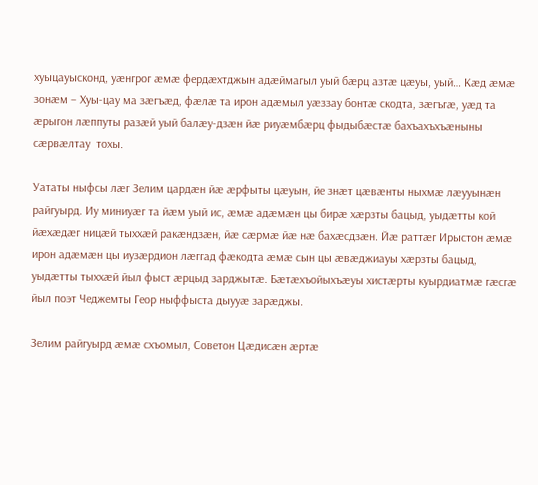хуыцауысконд, уӕнгрог ӕмӕ фердӕхтджын адӕймагыл уый бӕрц азтӕ цӕуы, уый… Кӕд ӕмӕ зонӕм – Хуы-цау ма зӕгъӕд, фӕлӕ та ирон адӕмыл уӕззау бонтӕ скодта, зӕгъгӕ, уӕд та ӕрыгон лӕппуты разӕй уый балӕу-дзӕн йӕ риуӕмбӕрц фыдыбӕстӕ бахъахъхъӕныны сӕрвӕлтау  тохы.

Уататы ныфсы лӕг Зелим цардӕн йӕ ӕрфыты цӕуын, йе знӕт цӕвӕнты ныхмӕ лӕууынӕн райгуырд. Иу миниуӕг та йӕм уый ис, ӕмӕ адӕмӕн цы бирӕ хӕрзты бацыд, уыдӕтты кой йӕхӕдӕг ницӕй тыххӕй ракӕндзӕн, йӕ сӕрмӕ йӕ нӕ бахӕсдзӕн. Йӕ раттӕг Ирыстон ӕмӕ ирон адӕмӕн цы иузӕрдион лӕггад фӕкодта ӕмӕ сын цы ӕвӕджиауы хӕрзты бацыд, уыдӕтты тыххӕй йыл фыст ӕрцыд зарджытӕ. Бӕтӕхъойыхъӕуы хистӕрты куырдиатмӕ гӕсгӕ йыл поэт Чеджемты Геор ныффыста дыууӕ зарӕджы.

Зелим райгуырд ӕмӕ схъомыл, Советон Цӕдисӕн ӕртӕ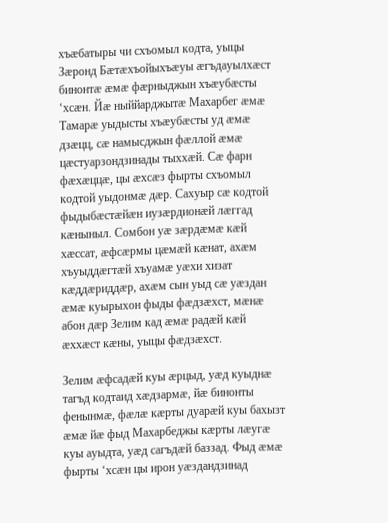хъӕбатыры чи схъомыл кодта, уыцы Зӕронд Бӕтӕхъойыхъӕуы ӕгъдауылхӕст бинонтӕ ӕмӕ фӕрныджын хъӕубӕсты ‘хсӕн. Йӕ ныййарджытӕ Махарбег ӕмӕ Тамарӕ уыдысты хъӕубӕсты уд ӕмӕ дзӕцц, сӕ намысджын фӕллой ӕмӕ цӕстуарзондзинады тыххӕй. Сӕ фарн фӕхӕццӕ, цы ӕхсӕз фырты схъомыл кодтой уыдонмӕ дӕр. Сахуыр сӕ кодтой фыдыбӕстӕйӕн иузӕрдионӕй лӕггад кӕныныл. Сомбон уӕ зӕрдӕмӕ кӕй хӕссат, ӕфсӕрмы цӕмӕй кӕнат, ахӕм хъуыддӕгтӕй хъуамӕ уӕхи хизат кӕддӕриддӕр, ахӕм сын уыд сӕ уӕздан ӕмӕ куырыхон фыды фӕдзӕхст, мӕнӕ абон дӕр Зелим кад ӕмӕ радӕй кӕй ӕххӕст кӕны, уыцы фӕдзӕхст.

Зелим ӕфсадӕй куы ӕрцыд, уӕд куыднӕ тагъд кодтаид хӕдзармӕ, йӕ бинонты фенынмӕ, фӕлӕ кӕрты дуарӕй куы бахызт ӕмӕ йӕ фыд Махарбеджы кӕрты лӕугӕ куы ауыдта, уӕд сагъдӕй баззад. Фыд ӕмӕ фырты ‘хсӕн цы ирон уӕздандзинад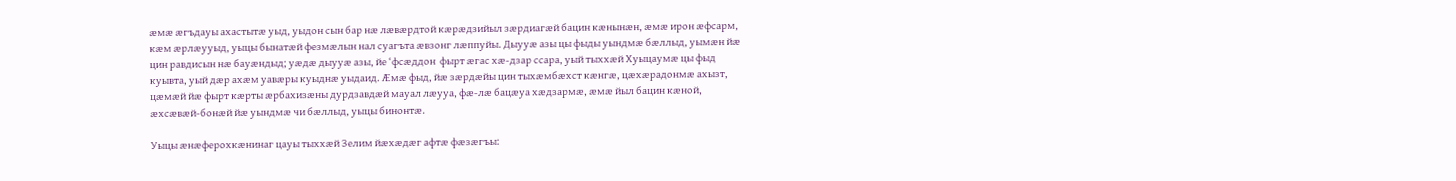ӕмӕ ӕгъдауы ахастытӕ уыд, уыдон сын бар нӕ лӕвӕрдтой кӕрӕдзийыл зӕрдиагӕй бацин кӕнынӕн, ӕмӕ ирон ӕфсарм, кӕм ӕрлӕууыд, уыцы бынатӕй фезмӕлын нал суагъта ӕвзонг лӕппуйы. Дыууӕ азы цы фыды уындмӕ бӕллыд, уымӕн йӕ цин равдисын нӕ бауӕндыд; уӕдӕ дыууӕ азы, йе ‘фсӕддон  фырт ӕгас хӕ-дзар ссара, уый тыххӕй Хуыцаумӕ цы фыд куывта, уый дӕр ахӕм уавӕры куыднӕ уыдаид. Æмӕ фыд, йӕ зӕрдӕйы цин тыхӕмбӕхст кӕнгӕ, цӕхӕрадонмӕ ахызт, цӕмӕй йӕ фырт кӕрты ӕрбахизӕны дурдзавдӕй мауал лӕууа, фӕ-лӕ бацӕуа хӕдзармӕ, ӕмӕ йыл бацин кӕной, ӕхсӕвӕй-бонӕй йӕ уындмӕ чи бӕллыд, уыцы бинонтӕ.

Уыцы ӕнӕферохкӕнинаг цауы тыххӕй Зелим йӕхӕдӕг афтӕ фӕзӕгъы: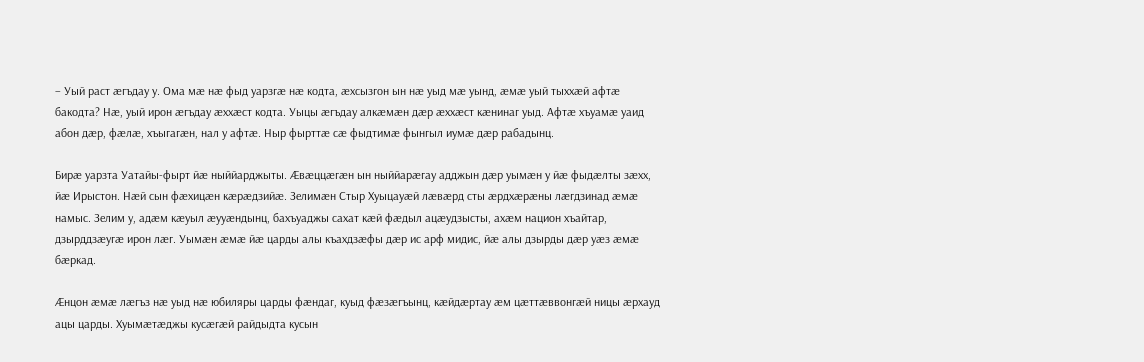– Уый раст ӕгъдау у. Ома мӕ нӕ фыд уарзгӕ нӕ кодта, ӕхсызгон ын нӕ уыд мӕ уынд, ӕмӕ уый тыххӕй афтӕ бакодта? Нӕ, уый ирон ӕгъдау ӕххӕст кодта. Уыцы ӕгъдау алкӕмӕн дӕр ӕххӕст кӕнинаг уыд. Афтӕ хъуамӕ уаид абон дӕр, фӕлӕ, хъыгагӕн, нал у афтӕ. Ныр фырттӕ сӕ фыдтимӕ фынгыл иумӕ дӕр рабадынц.

Бирӕ уарзта Уатайы-фырт йӕ ныййарджыты. Æвӕццӕгӕн ын ныййарӕгау адджын дӕр уымӕн у йӕ фыдӕлты зӕхх, йӕ Ирыстон. Нӕй сын фӕхицӕн кӕрӕдзийӕ. Зелимӕн Стыр Хуыцауӕй лӕвӕрд сты ӕрдхӕрӕны лӕгдзинад ӕмӕ намыс. Зелим у, адӕм кӕуыл ӕууӕндынц, бахъуаджы сахат кӕй фӕдыл ацӕудзысты, ахӕм национ хъайтар, дзырддзӕугӕ ирон лӕг. Уымӕн ӕмӕ йӕ царды алы къахдзӕфы дӕр ис арф мидис, йӕ алы дзырды дӕр уӕз ӕмӕ бӕркад.

Ӕнцон ӕмӕ лӕгъз нӕ уыд нӕ юбиляры царды фӕндаг, куыд фӕзӕгъынц, кӕйдӕртау ӕм цӕттӕввонгӕй ницы ӕрхауд ацы царды. Хуымӕтӕджы кусӕгӕй райдыдта кусын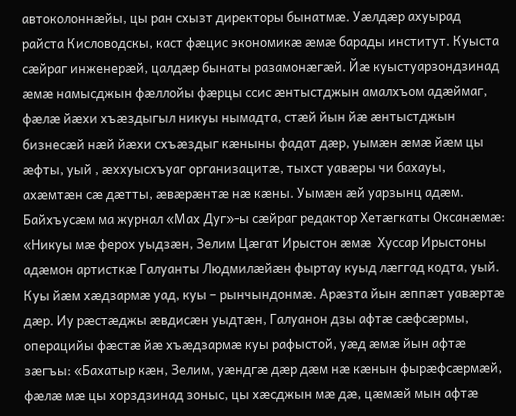автоколоннӕйы, цы ран схызт директоры бынатмӕ. Уӕлдӕр ахуырад райста Кисловодскы, каст фӕцис экономикӕ ӕмӕ барады институт. Куыста сӕйраг инженерӕй, цалдӕр бынаты разамонӕгӕй. Йӕ куыстуарзондзинад ӕмӕ намысджын фӕллойы фӕрцы ссис ӕнтыстджын амалхъом адӕймаг, фӕлӕ йӕхи хъӕздыгыл никуы нымадта, стӕй йын йӕ ӕнтыстджын бизнесӕй нӕй йӕхи схъӕздыг кӕныны фадат дӕр, уымӕн ӕмӕ йӕм цы ӕфты, уый , ӕххуысхъуаг организацитӕ, тыхст уавӕры чи бахауы, ахӕмтӕн сӕ дӕтты, ӕвӕрӕнтӕ нӕ кӕны. Уымӕн ӕй уарзынц адӕм. Байхъусӕм ма журнал «Мах Дуг»-ы сӕйраг редактор Хетӕгкаты Оксанӕмӕ: «Никуы мӕ ферох уыдзӕн, Зелим Цӕгат Ирыстон ӕмӕ  Хуссар Ирыстоны адӕмон артисткӕ Галуанты Людмилӕйӕн фыртау куыд лӕггад кодта, уый. Куы йӕм хӕдзармӕ уад, куы – рынчындонмӕ. Арӕзта йын ӕппӕт уавӕртӕ дӕр. Иу рӕстӕджы ӕвдисӕн уыдтӕн, Галуанон дзы афтӕ сӕфсӕрмы, операцийы фӕстӕ йӕ хъӕдзармӕ куы рафыстой, уӕд ӕмӕ йын афтӕ зӕгъы: «Бахатыр кӕн, Зелим, уӕндгӕ дӕр дӕм нӕ кӕнын фырӕфсӕрмӕй, фӕлӕ мӕ цы хорздзинад зоныс, цы хӕсджын мӕ дӕ, цӕмӕй мын афтӕ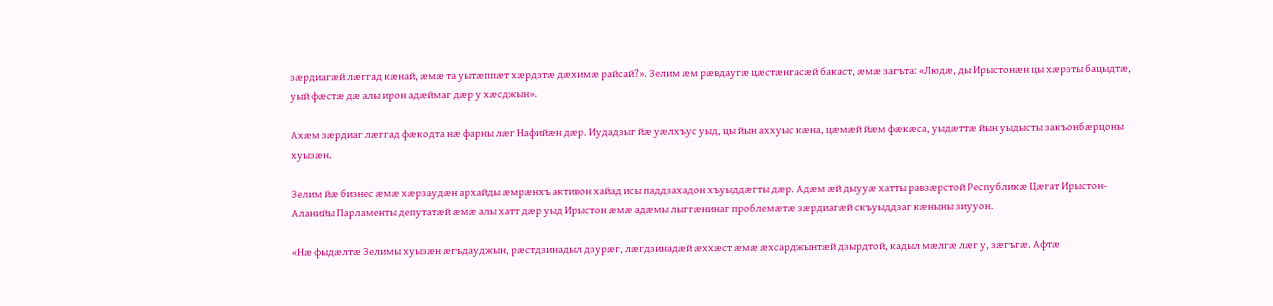зӕрдиагӕй лӕггад кӕнай, ӕмӕ та уытӕппӕт хӕрдзтӕ дӕхимӕ райсай?». Зелим ӕм рӕвдаугӕ цӕстӕнгасӕй бакаст, ӕмӕ загъта: «Людӕ, ды Ирыстонӕн цы хӕрзты бацыдтӕ, уый фӕстӕ дӕ алы ирон адӕймаг дӕр у хӕсджын».

Ахӕм зӕрдиаг лӕггад фӕкодта нӕ фарны лӕг Нафийӕн дӕр. Иудадзыг йӕ уӕлхъус уыд, цы йын аххуыс кӕна, цӕмӕй йӕм фӕкӕса, уыдӕттӕ йын уыдысты закъонбӕрцоны хуызӕн.

Зелим йӕ бизнес ӕмӕ хӕрзаудӕн архайды ӕмрӕнхъ активон хайад исы паддзахадон хъуыддӕгты дӕр. Адӕм ӕй дыууӕ хатты равзӕрстой Республикӕ Цӕгат Ирыстон-Аланийы Парламенты депутатӕй ӕмӕ алы хатт дӕр уыд Ирыстон ӕмӕ адӕмы лыггӕнинаг проблемӕтӕ зӕрдиагӕй скъуыддзаг кӕныны зиууон.

«Нӕ фыдӕлтӕ Зелимы хуызӕн ӕгъдауджын, рӕстдзинадыл дзурӕг, лӕгдзинадӕй ӕххӕст ӕмӕ ӕхсарджынтӕй дзырдтой, кадыл мӕлгӕ лӕг у, зӕгъгӕ. Афтӕ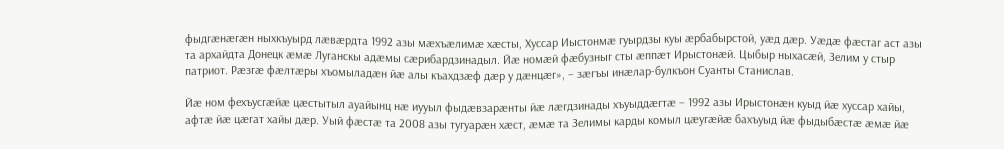фыдгӕнӕгӕн ныхкъуырд лӕвӕрдта 1992 азы мӕхъӕлимӕ хӕсты, Хуссар Иыстонмӕ гуырдзы куы ӕрбабырстой, уӕд дӕр. Уӕдӕ фӕстаг аст азы та архайдта Донецк ӕмӕ Луганскы адӕмы сӕрибардзинадыл. Йӕ номӕй фӕбузныг сты ӕппӕт Ирыстонӕй. Цыбыр ныхасӕй, Зелим у стыр патриот. Рӕзгӕ фӕлтӕры хъомыладӕн йӕ алы къахдзӕф дӕр у дӕнцӕг», – зӕгъы инӕлар-булкъон Суанты Станислав.

Йӕ ном фехъусгӕйӕ цӕстытыл ауайынц нӕ иууыл фыдӕвзарӕнты йӕ лӕгдзинады хъуыддӕгтӕ – 1992 азы Ирыстонӕн куыд йӕ хуссар хайы, афтӕ йӕ цӕгат хайы дӕр. Уый фӕстӕ та 2008 азы тугуарӕн хӕст, ӕмӕ та Зелимы карды комыл цӕугӕйӕ бахъуыд йӕ фыдыбӕстӕ ӕмӕ йӕ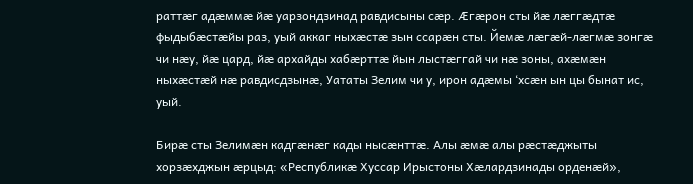раттӕг адӕммӕ йӕ уарзондзинад равдисыны сӕр. Æгӕрон сты йӕ лӕггӕдтӕ фыдыбӕстӕйы раз, уый аккаг ныхӕстӕ зын ссарӕн сты. Йемӕ лӕгӕй-лӕгмӕ зонгӕ чи нӕу, йӕ цард, йӕ архайды хабӕрттӕ йын лыстӕггай чи нӕ зоны, ахӕмӕн ныхӕстӕй нӕ равдисдзынӕ, Уататы Зелим чи у, ирон адӕмы ‘хсӕн ын цы бынат ис, уый.

Бирӕ сты Зелимӕн кадгӕнӕг кады нысӕнттӕ. Алы ӕмӕ алы рӕстӕджыты хорзӕхджын ӕрцыд: «Республикӕ Хуссар Ирыстоны Хӕлардзинады орденӕй»,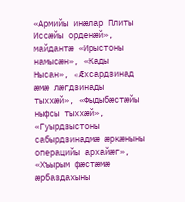«Армийы инӕлар Плиты Иссӕйы орденӕй», майдантӕ «Ирыстоны намысӕн», «Кады Нысан», «Æхсардзинад ӕмӕ лӕгдзинады тыххӕй», «Фыдыбӕстӕйы ныфсы тыххӕй», «Гуырдзыстоны сабырдзинадмӕ æркæныны операцийы архайӕг», «Хъырым фӕстӕмӕ ӕрбаздахыны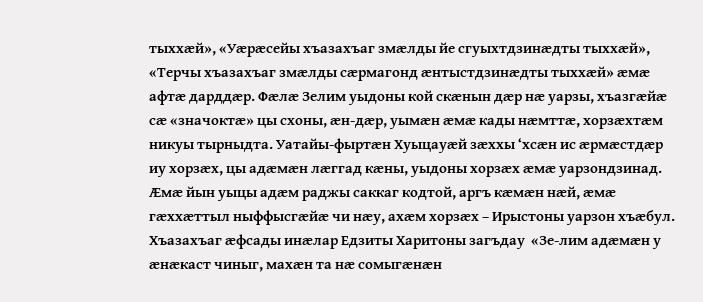тыххӕй», «Уӕрӕсейы хъазахъаг змӕлды йе сгуыхтдзинӕдты тыххӕй», «Терчы хъазахъаг змӕлды сӕрмагонд ӕнтыстдзинӕдты тыххӕй» ӕмӕ афтӕ дарддӕр. Фӕлӕ Зелим уыдоны кой скӕнын дӕр нӕ уарзы, хъазгӕйӕ сӕ «значоктӕ» цы схоны, ӕн-дӕр, уымӕн ӕмӕ кады нӕмттӕ, хорзӕхтӕм никуы тырныдта. Уатайы-фыртӕн Хуыцауӕй зӕххы ‘хсӕн ис ӕрмӕстдӕр иу хорзӕх, цы адӕмӕн лӕггад кӕны, уыдоны хорзӕх ӕмӕ уарзондзинад. Æмӕ йын уыцы адӕм раджы саккаг кодтой, аргъ кӕмӕн нӕй, ӕмӕ гӕххӕттыл ныффысгӕйӕ чи нӕу, ахӕм хорзӕх – Ирыстоны уарзон хъӕбул. Хъазахъаг ӕфсады инӕлар Едзиты Харитоны загъдау  «Зе-лим адӕмӕн у ӕнӕкаст чиныг, махӕн та нӕ сомыгӕнӕн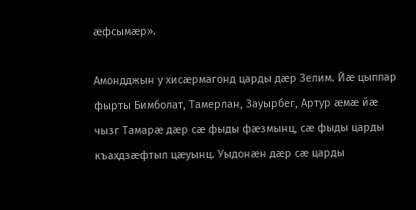ӕфсымӕр».

Амондджын у хисӕрмагонд царды дӕр Зелим. Йӕ цыппар фырты Бимболат, Тамерлан, Зауырбег, Артур ӕмӕ йӕ чызг Тамарӕ дӕр сӕ фыды фӕзмынц, сӕ фыды царды къахдзӕфтыл цӕуынц. Уыдонӕн дӕр сӕ царды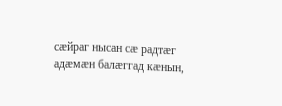сӕйраг нысан сӕ радтӕг адӕмӕн балӕггад кӕнын,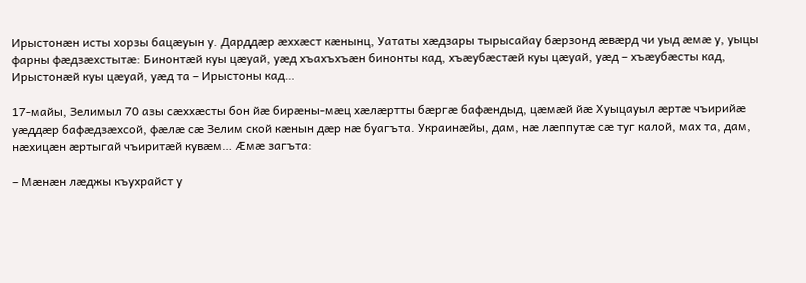Ирыстонӕн исты хорзы бацӕуын у. Дарддӕр ӕххӕст кӕнынц, Уататы хӕдзары тырысайау бӕрзонд ӕвӕрд чи уыд ӕмӕ у, уыцы фарны фӕдзӕхстытӕ: Бинонтӕй куы цӕуай, уӕд хъахъхъӕн бинонты кад, хъӕубӕстӕй куы цӕуай, уӕд – хъӕубӕсты кад, Ирыстонӕй куы цӕуай, уӕд та – Ирыстоны кад…

17-майы, Зелимыл 70 азы сӕххӕсты бон йӕ бирӕны-мӕц хӕлӕртты бӕргӕ бафӕндыд, цӕмӕй йӕ Хуыцауыл ӕртӕ чъирийӕ уӕддӕр бафӕдзӕхсой, фӕлӕ сӕ Зелим ской кӕнын дӕр нӕ буагъта. Украинӕйы, дам, нӕ лӕппутӕ сӕ туг калой, мах та, дам, нӕхицӕн ӕртыгай чъиритӕй кувӕм… Æмӕ загъта:

– Мӕнӕн лӕджы къухрайст у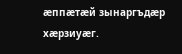ӕппӕтӕй зынаргъдӕр хӕрзиуӕг.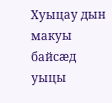Хуыцау дын макуы байсӕд уыцы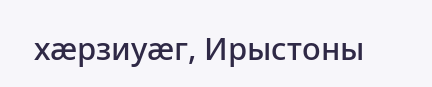хӕрзиуӕг, Ирыстоны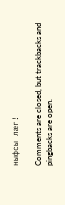ныфсы лӕг!

Comments are closed, but trackbacks and pingbacks are open.